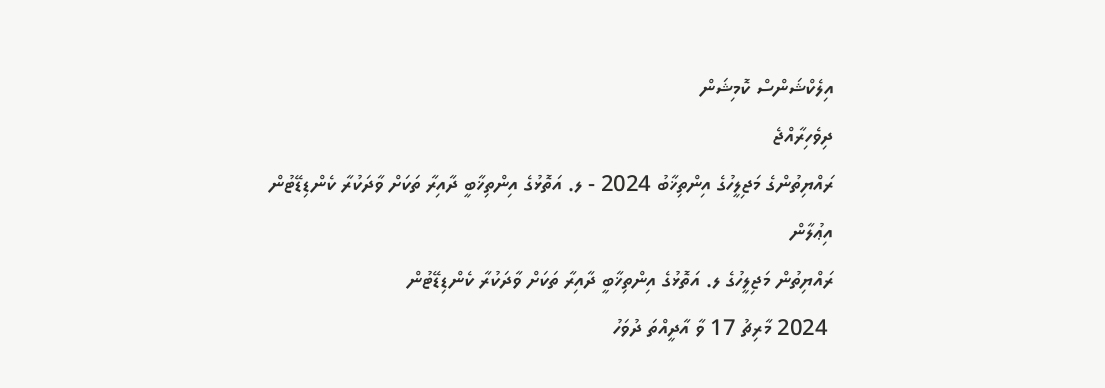އިލެކްޝަންސް ކޮމިޝަން
ދިވެހިރާއްޖެ
ރައްޔިތުންގެ މަޖިލީހުގެ އިންތިޚާބު 2024 - ލ. އަތޮޅުގެ އިންތިޚާބީ ދާއިރާ ތަކަށް ވާދަކުރާ ކެންޑިޑޭޓުން
އިޢުލާން
ރައްޔިތުން މަޖިލީހުގެ ލ. އަތޮޅުގެ އިންތިޚާބީ ދާއިރާ ތަކަށް ވާދަކުރާ ކެންޑިޑޭޓުން
 2024 މާރިޗު 17 ވާ އާދީއްތަ ދުވަހު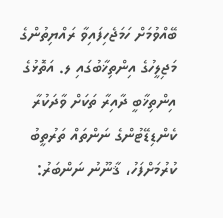ބޭއްވުމަށް ހަމަޖެހިފައިވާ ރައްޔިތުންގެ މަޖިލީހުގެ އިންތިޚާބުގައި ލ. އަތޮޅުގެ އިންތިޚާބީ ދާއިރާ ތަކަށް ވާދަކުރާ ކެންޑިޑޭޓުންގެ ނަންތައް ތަރުތީބު ކުރުމަށްފަހު، ޤާނޫނު ނަންބަރު: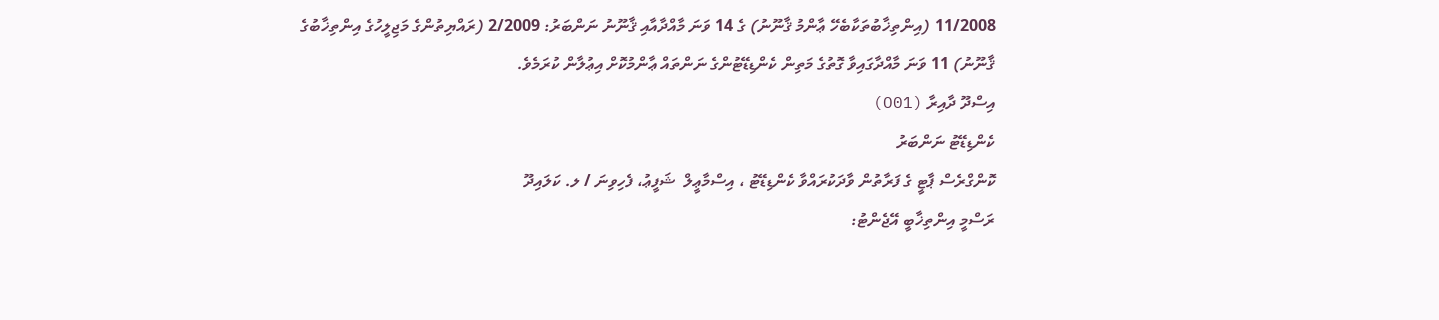11/2008 (އިންތިޚާބުތަކާބެހޭ ޢާންމު ޤާނޫނު) ގެ 14 ވަނަ މާއްދާއާއި ޤާނޫނު ނަންބަރު: 2/2009 (ރައްޔިތުންގެ މަޖިލީހުގެ އިންތިޚާބުގެ ޤާނޫނު) 11 ވަނަ މާއްދާގައިވާ ގޮތުގެ މަތިން ކެންޑިޑޭޓުންގެ ނަންތައް ޢާންމުކޮށް އިޢުލާން ކުރަމެވެ.
އިސްދޫ ދާއިރާ (O01)
ކެންޑިޑޭޓު ނަންބަރު
ކޮންގްރެސް ޕާޓީ ގެ ފަރާތުން ވާދަކުރައްވާ ކެންޑިޑޭޓު ، އިސްމާޢީލް  ޝަފީޢު، ފެހިވިނަ / ލ. ކަލައިދޫ
ރަސްމީ އިންތިޚާބީ އޭޖެންޓު: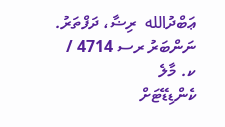ޢަބްދުالله  ރިޟާ، ދަފްތަރު. ނަންބަރު ރސ 4714 / ކ. މާލެ
ކެންޑިޑޭޓަށް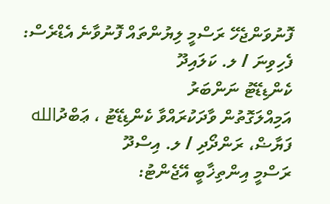ފޮނުވަންޖެހޭ ރަސްމީ ލިޔުންތައް ފޮނުވާނެ އެޑްރެސް: ފެހިވިނަ / ލ. ކަލައިދޫ
ކެންޑިޑޭޓު ނަންބަރު
އަމިއްލަގޮތުން ވާދަކުރައްވާ ކެންޑިޑޭޓު ، ޢަބްދުالله  ފަޔާޟް، ރަންދޯދި / ލ. އިސްދޫ
ރަސްމީ އިންތިޚާބީ އޭޖެންޓު: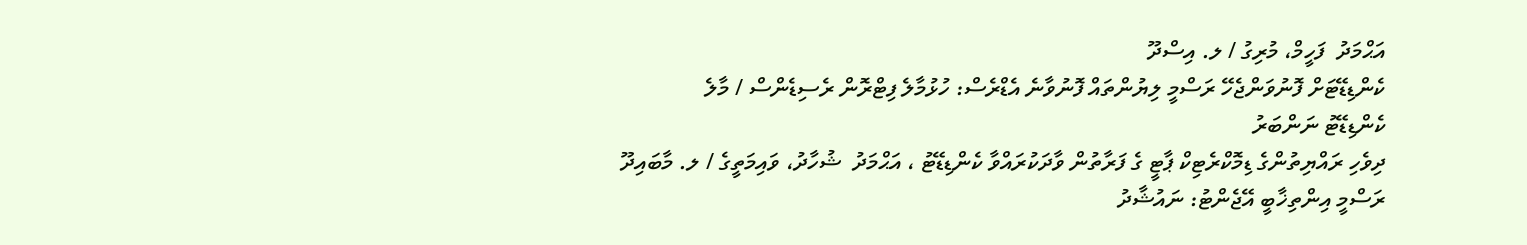އަޙްމަދު  ފަހީމް، މުރިގު / ލ. އިސްދޫ
ކެންޑިޑޭޓަށް ފޮނުވަންޖެހޭ ރަސްމީ ލިޔުންތައް ފޮނުވާނެ އެޑްރެސް: ހުޅުމާލެ ފިޓްރޮން ރެސިޑެންސް / މާލެ
ކެންޑިޑޭޓު ނަންބަރު
ދިވެހި ރައްޔިތުންގެ ޑިމޮކްރެޓިކް ޕާޓީ ގެ ފަރާތުން ވާދަކުރައްވާ ކެންޑިޑޭޓު ، އަޙްމަދު  ޝުހާދު، ވައިމަތީގެ / ލ. މާބައިދޫ
ރަސްމީ އިންތިޚާބީ އޭޖެންޓު: ނައުޝާދު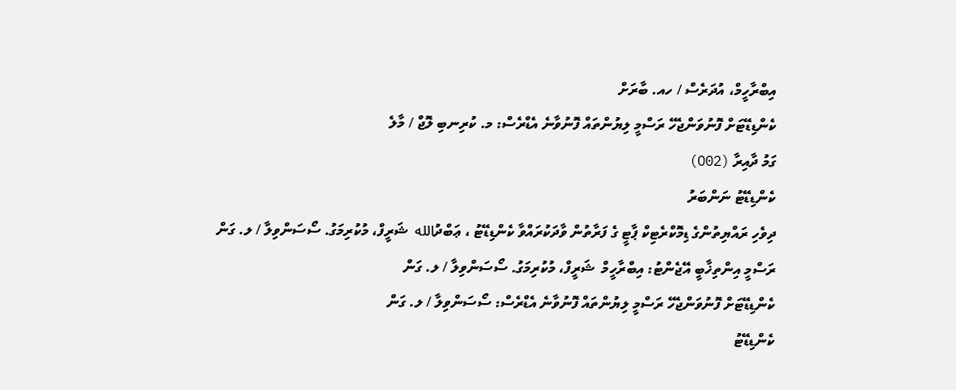އިބްރާހީމް، އުދަރެސް / ހއ. ބާރަށް
ކެންޑިޑޭޓަށް ފޮނުވަންޖެހޭ ރަސްމީ ލިޔުންތައް ފޮނުވާނެ އެޑްރެސް: މ. ކުރިނބި ލޮޖް / މާލެ
ގަމު ދާއިރާ (O02)
ކެންޑިޑޭޓު ނަންބަރު
ދިވެހި ރައްޔިތުންގެ ޑިމޮކްރެޓިކް ޕާޓީ ގެ ފަރާތުން ވާދަކުރައްވާ ކެންޑިޑޭޓު ، ޢަބްދުالله  ޝަރީފް، މުކުރިމަގު. ސޯސަންވިލާ / ލ. ގަން
ރަސްމީ އިންތިޚާބީ އޭޖެންޓު: އިބްރާހީމް  ޝަރީފް، މުކުރިމަގު. ސޯސަންވިލާ / ލ. ގަން
ކެންޑިޑޭޓަށް ފޮނުވަންޖެހޭ ރަސްމީ ލިޔުންތައް ފޮނުވާނެ އެޑްރެސް: ސޯސަންވިލާ / ލ. ގަން
ކެންޑިޑޭޓު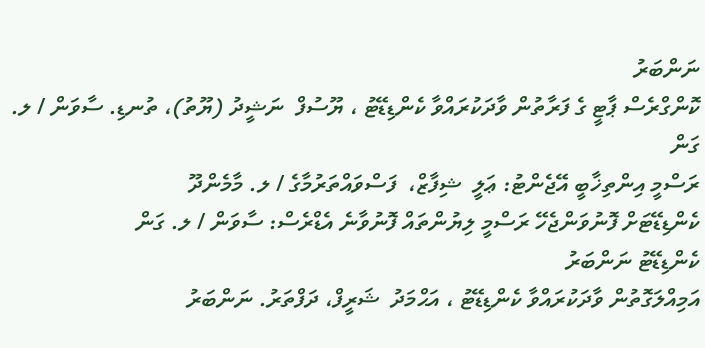ނަންބަރު
ކޮންގްރެސް ޕާޓީ ގެ ފަރާތުން ވާދަކުރައްވާ ކެންޑިޑޭޓު ، ޔޫސުފް  ނަޝީދު (ޔޫތު)، ތުނޑި. ސާވަން / ލ. ގަން
ރަސްމީ އިންތިޚާބީ އޭޖެންޓު: ޢަލީ  ޝިފާޒް،  ފަސްވައްތަރުމާގެ / ލ. މާމެންދޫ
ކެންޑިޑޭޓަށް ފޮނުވަންޖެހޭ ރަސްމީ ލިޔުންތައް ފޮނުވާނެ އެޑްރެސް: ސާވަން / ލ. ގަން
ކެންޑިޑޭޓު ނަންބަރު
އަމިއްލަގޮތުން ވާދަކުރައްވާ ކެންޑިޑޭޓު ، އަޙްމަދު  ޝަރީފް، ދަފްތަރު. ނަންބަރު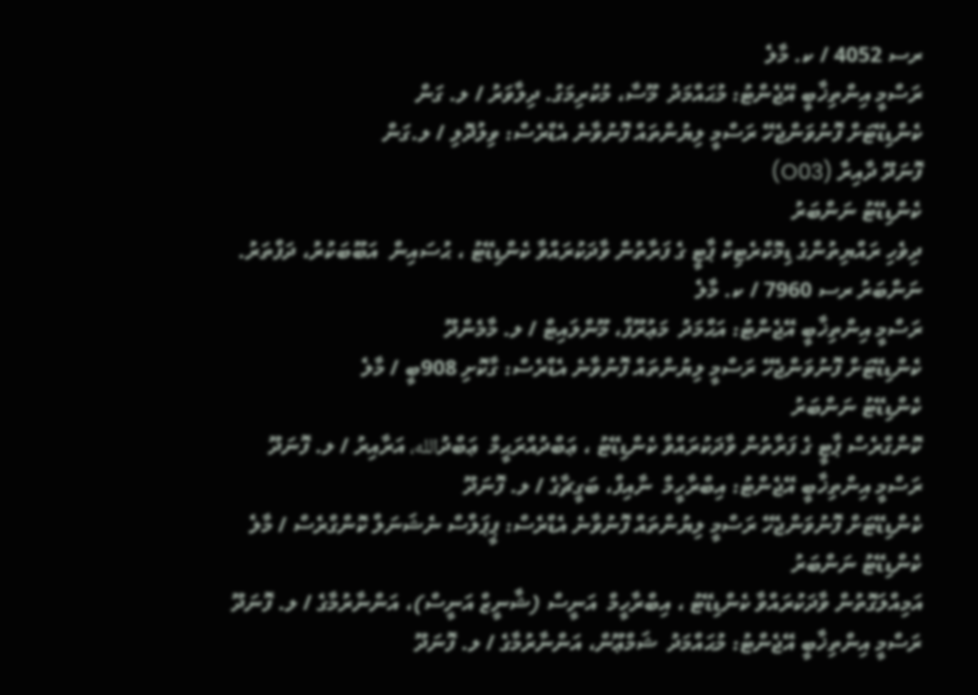ރސ 4052 / ކ. މާލެ
ރަސްމީ އިންތިޚާބީ އޭޖެންޓު: މުޙައްމަދު  މޫސާ، މުކުރިމަގު. ދިލާވަރު / ލ. ގަން
ކެންޑިޑޭޓަށް ފޮނުވަންޖެހޭ ރަސްމީ ލިޔުންތައް ފޮނުވާނެ އެޑްރެސް: ވިލުދޮލި / ލ.ގަން
ފޮނަދޫ ދާއިރާ (O03)
ކެންޑިޑޭޓު ނަންބަރު
ދިވެހި ރައްޔިތުންގެ ޑިމޮކްރެޓިކް ޕާޓީ ގެ ފަރާތުން ވާދަކުރައްވާ ކެންޑިޑޭޓު ، ޙުސައިން  އަބޫބަކުރު، ދަފްތަރު. ނަންބަރު ރސ 7960 / ކ. މާލެ
ރަސްމީ އިންތިޚާބީ އޭޖެންޓު: އަޙްމަދު  މަޢުރޫފް، މޫންލައިޓް / ލ. މާމެންދޫ
ކެންޑިޑޭޓަށް ފޮނުވަންޖެހޭ ރަސްމީ ލިޔުންތައް ފޮނުވާނެ އެޑްރެސް: ގާކޮށި 908ބީ / މާލެ
ކެންޑިޑޭޓު ނަންބަރު
ކޮންގްރެސް ޕާޓީ ގެ ފަރާތުން ވާދަކުރައްވާ ކެންޑިޑޭޓު ، ޢަބްދުއްރަޙީމް  ޢަބްދުالله، އަރާއިރު / ލ. ފޮނަދޫ
ރަސްމީ އިންތިޚާބީ އޭޖެންޓު: އިބްރާހީމް  ނާއިފް، ބަގީޗާގެ / ލ. ފޮނަދޫ
ކެންޑިޑޭޓަށް ފޮނުވަންޖެހޭ ރަސްމީ ލިޔުންތައް ފޮނުވާނެ އެޑްރެސް: ޕީޕަލްސް ނެޝަނަލް ކޮންގްރެސް / މާލެ
ކެންޑިޑޭޓު ނަންބަރު
އަމިއްލަގޮތުން ވާދަކުރައްވާ ކެންޑިޑޭޓު ، އިބްރާހީމް  އަނީސް (ޝާނީޒް އަނީސް)، އަންނާރުމާގެ / ލ. ފޮނަދޫ
ރަސްމީ އިންތިޚާބީ އޭޖެންޓު: މުޙައްމަދު  ޝަމްޢޫން، އަންނާރުމާގެ / ލ. ފޮނަދޫ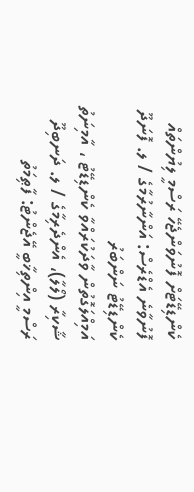ކެންޑިޑޭޓަށް ފޮނުވަންޖެހޭ ރަސްމީ ލިޔުންތައް ފޮނުވާނެ އެޑްރެސް: އަންނާރުމާގެ / ލ. ފޮނަދޫ
ކެންޑިޑޭޓު ނަންބަރު
އަމިއްލަގޮތުން ވާދަކުރައްވާ ކެންޑިޑޭޓު ، އާމިނަތު  ޝާކިރާ (ލޯލާ)، އެންދެރިމާގެ / ލ. ދަނބިދޫ
ރަސްމީ އިންތިޚާބީ އޭޖެންޓު: ފާޠިމަތު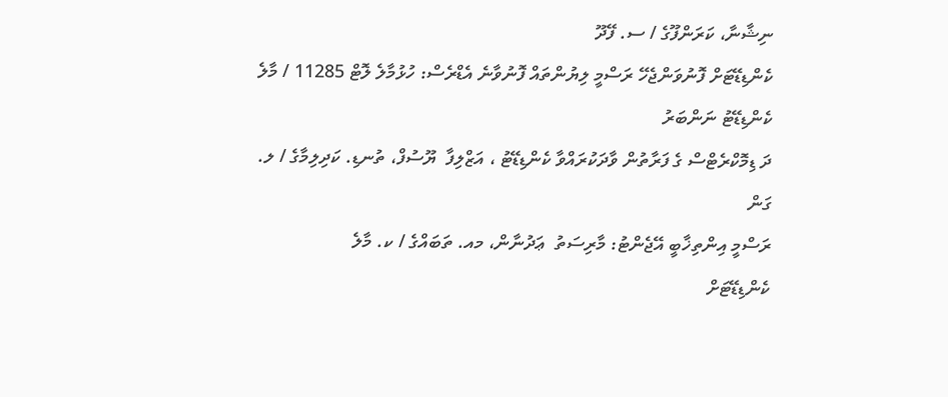ނިޝާނާ، ކަރަންފޫގެ / ސ. ފޭދޫ
ކެންޑިޑޭޓަށް ފޮނުވަންޖެހޭ ރަސްމީ ލިޔުންތައް ފޮނުވާނެ އެޑްރެސް: ހުޅުމާލެ ލޮޓް 11285 / މާލެ
ކެންޑިޑޭޓު ނަންބަރު
ދަ ޑިމޮކްރެޓްސް ގެ ފަރާތުން ވާދަކުރައްވާ ކެންޑިޑޭޓު ، އަޒްލިފާ  ޔޫސުފް، ތުނޑި. ކަދިލިމާގެ / ލ. ގަން
ރަސްމީ އިންތިޚާބީ އޭޖެންޓު: މާރިސަތު  ޢަދުނާން، މއ. ތަބައްގެ / ކ. މާލެ
ކެންޑިޑޭޓަށް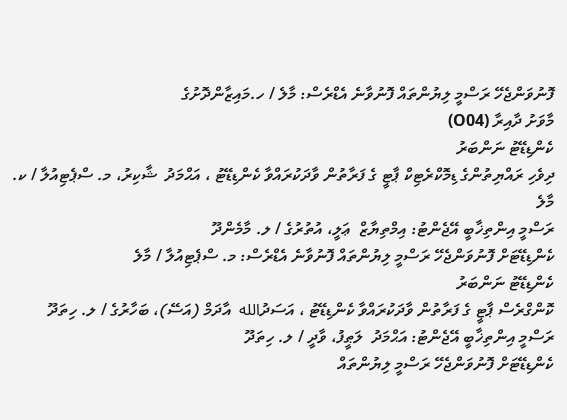ފޮނުވަންޖެހޭ ރަސްމީ ލިޔުންތައް ފޮނުވާނެ އެޑްރެސް: މާލެ / ހ.މައިޒާންދޮށުގެ
މާވަށު ދާއިރާ (O04)
ކެންޑިޑޭޓު ނަންބަރު
ދިވެހި ރައްޔިތުންގެ ޑިމޮކްރެޓިކް ޕާޓީ ގެ ފަރާތުން ވާދަކުރައްވާ ކެންޑިޑޭޓު ، އަޙްމަދު  ޝާކިރު، މ. ސްޕެޓިއުލާ / ކ. މާލެ
ރަސްމީ އިންތިޚާބީ އޭޖެންޓު: އިމްތިޔާޒް  ޢަލީ، އުތުރުގެ / ލ. މާމެންދޫ
ކެންޑިޑޭޓަށް ފޮނުވަންޖެހޭ ރަސްމީ ލިޔުންތައް ފޮނުވާނެ އެޑްރެސް: މ. ސްޕެޓިއުލާ / މާލެ
ކެންޑިޑޭޓު ނަންބަރު
ކޮންގްރެސް ޕާޓީ ގެ ފަރާތުން ވާދަކުރައްވާ ކެންޑިޑޭޓު ، އަސަދުالله  އާދަމް (އަސޭ)، ބަހާރުގެ / ލ. ހިތަދޫ
ރަސްމީ އިންތިޚާބީ އޭޖެންޓު: އަޙްމަދު  ލަޠީފު، ވާދީ / ލ. ހިތަދޫ
ކެންޑިޑޭޓަށް ފޮނުވަންޖެހޭ ރަސްމީ ލިޔުންތައް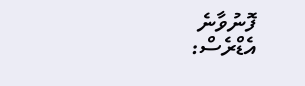ފޮނުވާނެ އެޑްރެސް: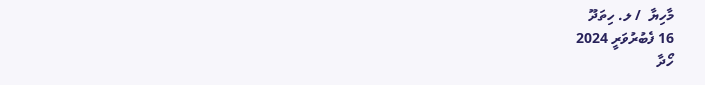މާހިޔާ  / ލ. ހިތަދޫ
16 ފެބުރުވަރީ 2024
ހޯދާ